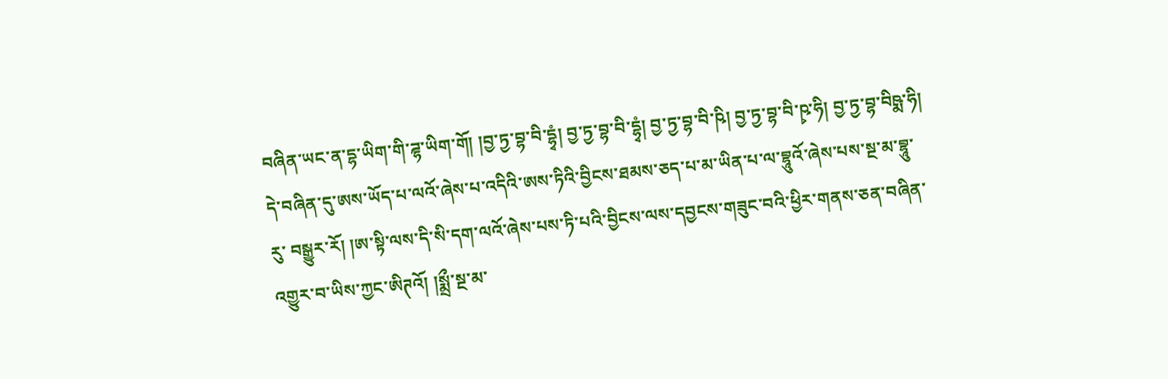བཞིན་ཡང་ན་དྷ་ཡིག་གི་ཌྷ་ཡིག་གོ། །བྱ་ཏྱ་བྷ་བི་དྷྭཾ། བྱ་ཏྱ་བྷ་བི་དྷྭཾ། བྱ་ཏྱ་བྷ་བི་ཥི། བྱ་ཏྱ་བྷ་བི་ཥྭ་ཧི། བྱ་ཏྱ་བྷ་བིཥྨ་ཧི། དེ་བཞིན་དུ་ཨས་ཡོད་པ་ལའོ་ཞེས་པ་འདིའི་ཨས་ཏིའི་བྱིངས་ཐམས་ཅད་པ་མ་ཡིན་པ་ལ་བྷཱུའོ་ཞེས་པས་སྔ་མ་བྷཱུ་རུ་ བསྒྱུར་རོ། །ཨ་སྟི་ལས་དི་སི་དག་ལའོ་ཞེས་པས་ཏི་པའི་བྱིངས་ལས་དབྱངས་གཟུང་བའི་ཕྱིར་གནས་ཅན་བཞིན་འགྱུར་བ་ཡིས་ཀྱང་ཨིཊའོ། །སྨྲྀ་སྔ་མ་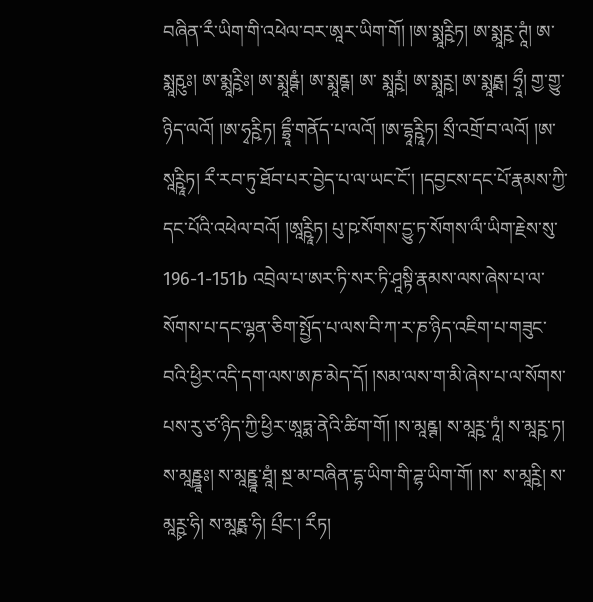བཞིན་རྀ་ཡིག་གི་འཕེལ་བར་ཨཱར་ཡིག་གོ། །ཨ་སྨཱཪྵིཏ། ཨ་སྨཱཪྵ་ཊཱཾ། ཨ་སྨཱརྵུཿ། ཨ་མྨཱཪྵིཿ། ཨ་སྨཱརྵྚཾ། ཨ་སྨཱརྵྚ། ཨ་ སྨཱཪྵཾ། ཨ་སྨཱཪྵ། ཨ་སྨཱརྵྨ། ཧྲཱྀ། གྱ་གྱུ་ཉིད་ལའོ། །ཨ་ཧྭཪྵིཏ། དྷྲཱྀ་གནོད་པ་ལའོ། །ཨ་དྷཱཪྵཱིཏ། སྲྀ་འགྲོ་བ་ལའོ། །ཨ་སཱཪྵཱིཏ། རྀ་རབ་ཏུ་ཐོབ་པར་བྱེད་པ་ལ་ཡང་ངོ་། །དབྱངས་དང་པོ་རྣམས་ཀྱི་དང་པོའི་འཕེལ་བའོ། །ཨཱཪྵཱིཏ། པུ་ཥ་སོགས་དྱུ་ཏ་སོགས་ལྀ་ཡིག་རྗེས་སུ་ 196-1-151b འབྲེལ་པ་ཨར་ཏི་སར་ཏི་ཤཱསྟི་རྣམས་ལས་ཞེས་པ་ལ་སོགས་པ་དང་ལྷན་ཅིག་སྤྱོད་པ་ལས་བི་ཀ་ར་ཎ་ཉིད་འཇིག་པ་གཟུང་བའི་ཕྱིར་འདི་དག་ལས་ཨཎ་མེད་དོ། །སམ་ལས་ག་མི་ཞེས་པ་ལ་སོགས་པས་རུ་ཙ་ཉིད་ཀྱི་ཕྱིར་ཨཱཏྨ་ནེའི་ཚིག་གོ། །ས་མཱརྵྚ། ས་མཱཪྵ་ཏཱཾ། ས་མཱཪྵ་ཏ། ས་མཱརྵྛཱཿ། ས་མཱརྵྛཱ་ཐཱཾ། སྔ་མ་བཞིན་དྷ་ཡིག་གི་ཌྷ་ཡིག་གོ། །ས་ ས་མཱཪྵི། ས་མཱཪྵྭ་ཧི། ས་མཱརྵྨ་ཧི། པྲྀང་། རྀཏ།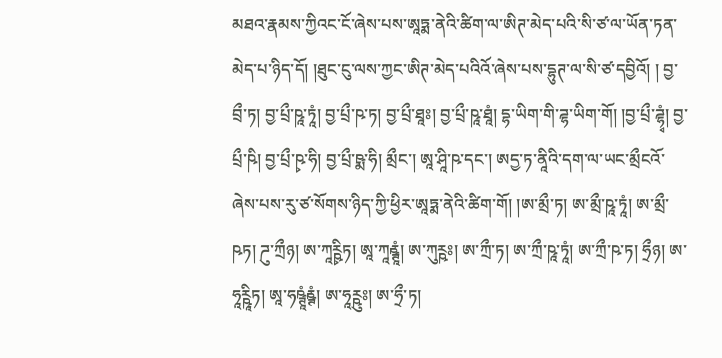མཐའ་རྣམས་ཀྱིའང་ངོ་ཞེས་པས་ཨཱཏྨ་ནེའི་ཚིག་ལ་ཨིཊ་མེད་པའི་སི་ཙ་ལ་ཡོན་ཏན་མེད་པ་ཉིད་དོ། །ཐུང་ངུ་ལས་ཀྱང་ཨིཊ་མེད་པའིའོ་ཞེས་པས་དྷུཊ་ལ་སི་ཙ་དབྱིའོ། ། བྱ་བྲྀ་ཏ། བྱ་པྲྀ་ཥཱ་ཏཱཾ། བྱ་པྲྀ་ཥ་ཏ། བྱ་པྲྀ་ཐཱཿ། བྱ་པྲྀ་ཥཱ་ཐཱཾ། དྷ་ཡིག་གི་ཌྷ་ཡིག་གོ། །བྱ་པྲྀ་ཌྷྭཾ། བྱ་པྲྀ་ཥི། བྱ་པྲྀ་ཥྭ་ཧི། བྱ་པྲྀ་ཥྨ་ཧི། མྲྀང་། ཨཱ་ཤཱི་ཥ་དང་། ཨདྱ་ཏ་ནཱིའི་དག་ལ་ཡང་མྲྀངའོ་ཞེས་པས་རུ་ཙ་སོགས་ཉིད་ཀྱི་ཕྱིར་ཨཱཏྨ་ནེའི་ཚིག་གོ། །ཨ་མྲྀ་ཏ། ཨ་མྲྀ་ཥཱ་ཏཱཾ། ཨ་མྲྀ་ཥཏ། ཌུ་ཀྲྀཉ། ཨ་ཀཱཪྵྭིཏ། ཨཱ་ཀཱརྵྚཱཾ། ཨ་ཀུཪྵཿ། ཨ་ཀྲྀ་ཏ། ཨ་ཀྲྀ་ཥཱ་ཏཱཾ། ཨ་ཀྲྀ་ཥ་ཏ། ཧྲྀཉ། ཨ་ཧཱཪྵཱིཏ། ཨཱ་ཧཥྚཱཾརྵྚཾ། ཨ་ཧཱཪྵུཿ། ཨ་ཧྲྀ་ཏ།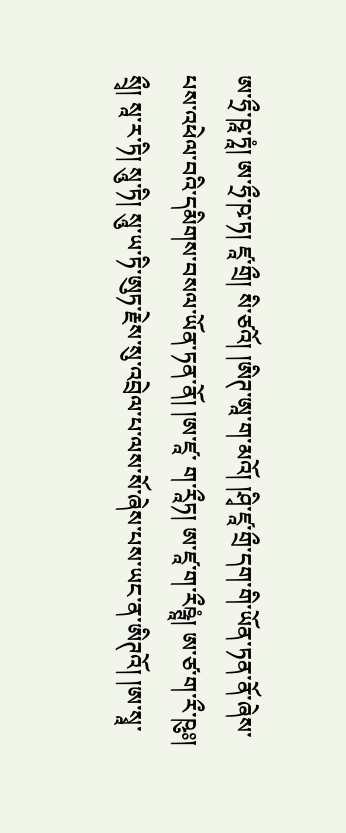ཨ་ཧྲྀ་ཥཱ་ཏཱཾ། ཨ་ཧྲྀ་ཥ་ཏ། ཛཱ་གྲྀ། སི་ཙའོ། །ཨིཊ་ཨཱ་ག་མའོ། །ཤྭི་ཛཱ་གྲྀ་དག་གི་ཡོན་ཏན་ནོ་ཞེས་པས་འཕེལ་བའི་དམིགས་བསལ་ཡོན་ཏན་ནོ། །ཨ་ཛཱ་ ག་རཱྀཏ། ཨ་ཛཱ་ག་རྀཥྚཱཾ། ཨ་ཙ་ག་རྀ་ཥུཿ། སྲྭྀ། སཱ་ར་ཏི། སཱུ་ཏི། སཱུ་ཡ་ཏི་ཨུཏ་རྗེས་སུ་འབྲེལ་པ་ལས་སོ་ཞེས་པས་ཡང་ན་ཨིཊའོ། །ཨ་སྭཱ་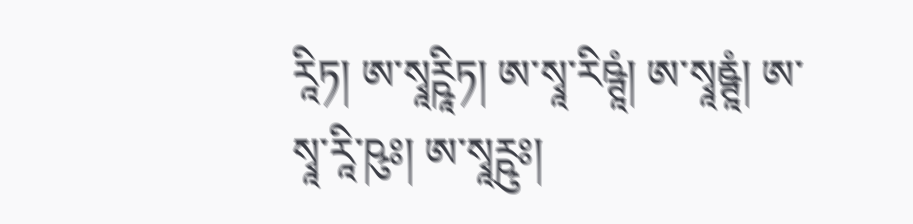རཱིཏ། ཨ་སྭཱཪྵཱིཏ། ཨ་སྭཱ་རིཥྚཱཾ། ཨ་སྭཱརྵྚཱཾ། ཨ་སྭཱ་རཱི་ཥུཿ། ཨ་སྭཱཪྵུཿ།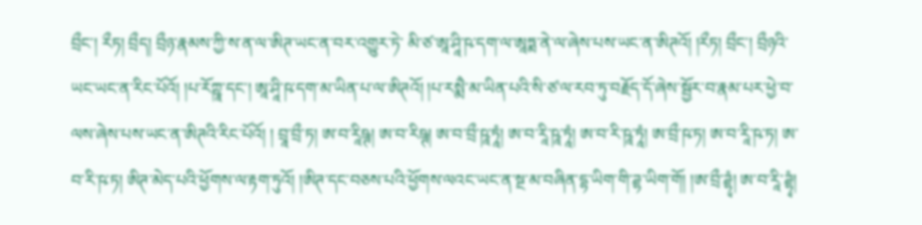བྲྀང་། རྀཏ། བྲྀད། བྲྀཉ་རྣམས་ཀྱི་ས་ན་ལ་ཨིཊ་ཡང་ན་བར་འགྱུར་ཏེ་ མི་ཙ་ཨཱ་ཤཱི་ཥ་དག་ལ་ཨཱཏྨ་ནེ་ལ་ཞེས་པས་ཡང་ན་ཨིཊའོ། །རྀཏ། བྲྀང་། བྲྀཉའི་ཡང་ཡང་ན་རིང་པོའོ། །པ་རོཀྵཱ་དང་། ཨཱ་ཤཱི་ཥ་དག་མ་ཡིན་པ་ལ་ཨིཊའོ། །པ་རསྨཻ་མ་ཡིན་པའི་སི་ཙ་ལ་རབ་ཏུ་བརྗོད་དོ་ཞེས་སྦྱོར་བ་རྣམ་པར་ཕྱེ་བ་ལས་ཞེས་པས་ཡང་ན་ཨིཊའི་རིང་པོའོ། ། བྲཱ་བྲྀ་ཏ། ཨ་བ་རཱིཥྚ། ཨ་བ་རིཥྚ། ཨ་བ་བྲྀ་ཥཱ་ཏཱཾ། ཨ་བ་རཱི་ཥཱ་ཏཱཾ། ཨ་བ་རི་ཥཱ་ཏཱཾ། ཨ་བྲྀ་ཥ་ཏ། ཨ་བ་རཱི་ཥ་ཏ། ཨ་བ་རི་ཥ་ཏ། ཨིཊ་མེད་པའི་ཕྱོགས་ལ་རྟག་ཏུའོ། །ཨིཊ་དང་བཅས་པའི་ཕྱོགས་ལའང་ཡང་ན་སྔ་མ་བཞིན་དྷ་ཡིག་གི་ཌྷ་ཡིག་གོ། །ཨ་བྲྀ་ཌྷྭཾ། ཨ་བ་རཱི་ཌྷྭཾ།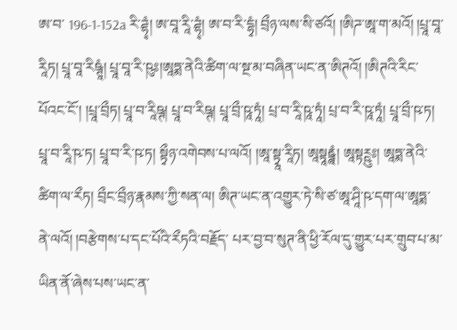ཨ་བ་ 196-1-152a རི་ཌྷྭཾ། ཨ་བཱ་རཱི་ཌྷྭཾ། ཨ་བ་རི་དྷྭཾ། བྲྀཉ་ལས་སི་ཙའོ། །ཨིཌ་ཨཱ་ག་མའོ། །པྲཱ་བཱ་རཱིཏ། པྲཱ་བཱ་རིཥྚཱཾ། པྲཱ་བཱ་རི་ཥུཿ།ཨཱཏྨ་ནེའི་ཚིག་ལ་སྔ་མ་བཞིན་ཡང་ན་ཨིཊའོ། །ཨིཊའི་རིང་པོའང་ངོ་། །པྲཱ་བྲྀཏ། པྲཱ་བ་རཱིཥྚ། པྲཱ་བ་རིཥྚ། པྲཱ་བྲྀ་ཥཱ་ཏཱཾ། པྲ་བ་རཱི་ཥཱ་ཏཱཾ། པྲ་བ་རི་ཥཱ་ཏཱཾ། པྲཱ་བྲྀ་ཥ་ཏ། པྲཱ་བ་རཱི་ཥ་ཏ། པྲཱ་བ་རི་ཥ་ཏ། སྟྭྀཉ་འགེབས་པ་ལའོ། །ཨཱ་སྟྭཱ་རཱིཏ། ཨཱསྟཱརྵྜཱཾ། ཨཱསྟཪྵུཿ། ཨཱཏྨ་ནེའི་ཚིག་ལ་རྀཏ། བྲྀང་བྲྀཉ་རྣམས་ཀྱི་སན་ལ། ཨིཊ་ཡང་ན་འགྱུར་ཏེ་སི་ཙ་ཨཱ་ཤཱི་ཥ་དག་ལ་ཨཱཏྨ་ནེ་ལའོ། །བརྩེགས་པ་དང་པོའི་རྀཏའི་བརྗོད་ པར་བྱ་བ་སུཊ་ནི་ཕྱི་རོལ་དུ་གྱུར་པར་གྲུབ་པ་མ་ཡིན་ནོ་ཞེས་པས་ཡང་ན་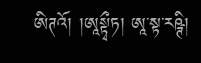ཨིཊའོ། །ཨཱསྟྭྀཏ། ཨཱ་སྟ་རཥྚི།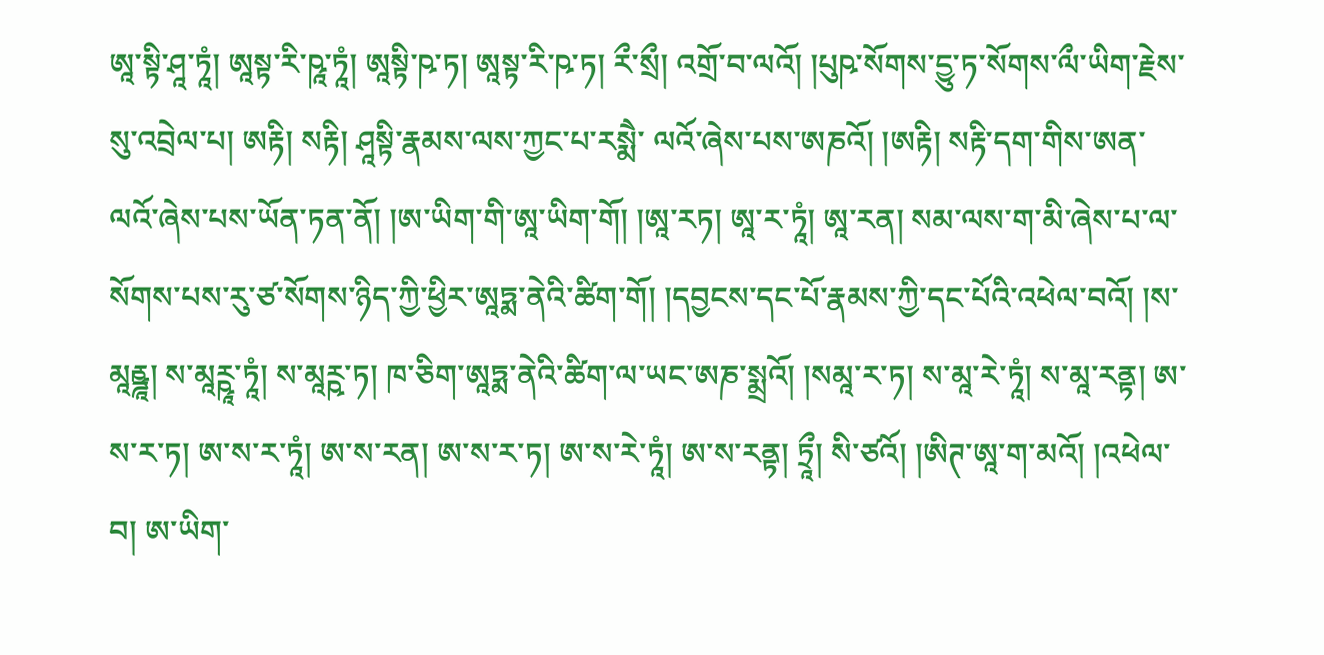ཨཱ་སྟི་ཤཱ་ཏཱཾ། ཨཱསྟ་རི་ཥཱ་ཏཱཾ། ཨཱསྟི་ཥ་ཏ། ཨཱསྟ་རི་ཥ་ཏ། རྀ་སྲྀ། འགྲོ་བ་ལའོ། །པུཥ་སོགས་དྱུ་ཏ་སོགས་ལྀ་ཡིག་རྗེས་སུ་འབྲེལ་པ། ཨརྟི། སརྟི། ཤཱསྟི་རྣམས་ལས་ཀྱང་པ་རསྨཻ་ ལའོ་ཞེས་པས་ཨཎའོ། །ཨརྟི། སརྟི་དག་གིས་ཨན་ལའོ་ཞེས་པས་ཡོན་ཏན་ནོ། །ཨ་ཡིག་གི་ཨཱ་ཡིག་གོ། །ཨཱ་རཏ། ཨཱ་ར་ཏཱཾ། ཨཱ་རན། སམ་ལས་ག་མི་ཞེས་པ་ལ་སོགས་པས་རུ་ཙ་སོགས་ཉིད་ཀྱི་ཕྱིར་ཨཱཏྨ་ནེའི་ཚིག་གོ། །དབྱངས་དང་པོ་རྣམས་ཀྱི་དང་པོའི་འཕེལ་བའོ། །ས་ མཱརྵྜཱ། ས་མཱཪྵཱ་ཏཱཾ། ས་མཱཪྵ་ཏ། ཁ་ཅིག་ཨཱཏྨ་ནེའི་ཚིག་ལ་ཡང་ཨཎ་སྨྲའོ། །སམཱ་ར་ཏ། ས་མཱ་རེ་ཏཱཾ། ས་མཱ་རནྟ། ཨ་ས་ར་ཏ། ཨ་ས་ར་ཏཱཾ། ཨ་ས་རན། ཨ་ས་ར་ཏ། ཨ་ས་རེ་ཏཱཾ། ཨ་ས་རནྟ། ཏྲཱྀ། སི་ཙའོ། །ཨིཊ་ཨཱ་ག་མའོ། །འཕེལ་བ། ཨ་ཡིག་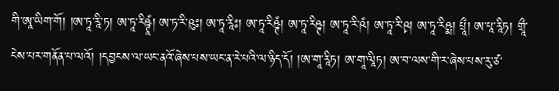གི་ཨཱ་ཡིག་གོ། །ཨ་ཏཱ་རཱི་ཏ། ཨ་ཏཱ་རིཥྚཱཾ། ཨ་ཏ་རི་ཥུཿ། ཨ་ཏཱ་རཱིཿ། ཨ་ཏཱ་རིཥྚཾ། ཨ་ཏཱ་རིཥྚ། ཨ་ཏཱ་རི་ཥཾ། ཨ་ཏཱ་རི་ཥྭ། ཨ་ཏཱ་རིཥྨ། པྲཱྀ། ཨ་པཱ་རཱིཏ། གྲཱྀ་ངེས་པར་གནོན་པ་ལའོ། །དབྱངས་ལ་ཡང་ནའོ་ཞེས་པས་ཡང་ན་རེ་པའི་ལ་ཉིད་དོ། །ཨ་གཱ་རཱིཏ། ཨ་གཱ་ལཱིཏ། ཨ་བ་ལས་གི་ར་ཞེས་པས་རུ་ཙ་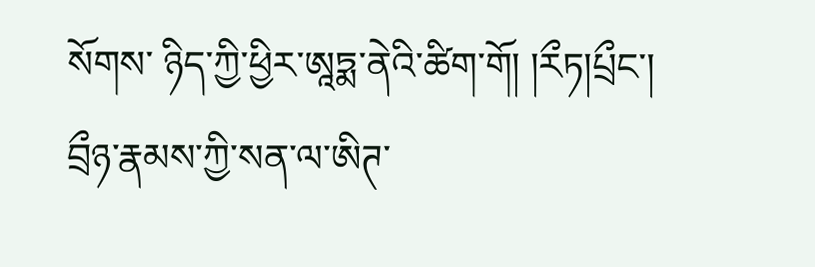སོགས་ ཉིད་ཀྱི་ཕྱིར་ཨཱཏྨ་ནེའི་ཚིག་གོ། །རྀཏ།པྲྀང་། བྲྀཉ་རྣམས་ཀྱི་སན་ལ་ཨིཊ་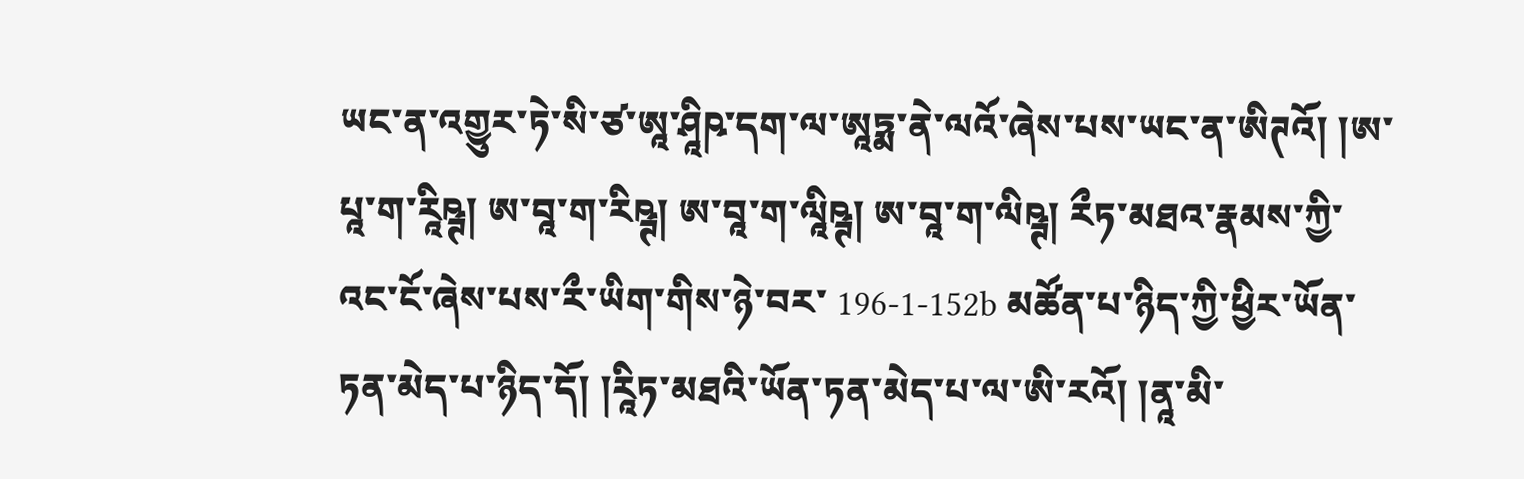ཡང་ན་འགྱུར་ཏེ་སི་ཙ་ཨཱ་ཤཱིཥ་དག་ལ་ཨཱཏྨ་ནེ་ལའོ་ཞེས་པས་ཡང་ན་ཨིཊའོ། །ཨ་པཱ་ག་རཱིཥྚ། ཨ་བཱ་ག་རིཥྚ། ཨ་བཱ་ག་ལཱིཥྚ། ཨ་བཱ་ག་ལིཥྚ། རྀཏ་མཐའ་རྣམས་ཀྱི་འང་ངོ་ཞེས་པས་རྀ་ཡིག་གིས་ཉེ་བར་ 196-1-152b མཚོན་པ་ཉིད་ཀྱི་ཕྱིར་ཡོན་ཏན་མེད་པ་ཉིད་དོ། །རཱིཏ་མཐའི་ཡོན་ཏན་མེད་པ་ལ་ཨི་རའོ། །ནཱ་མི་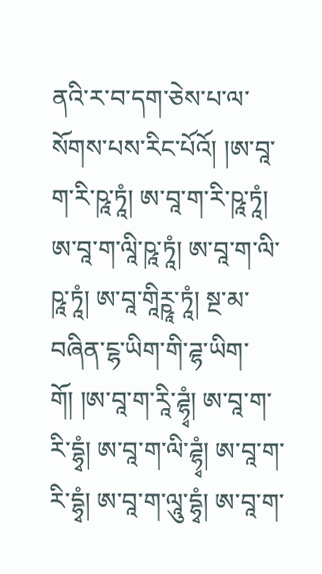ནའི་ར་བ་དག་ཅེས་པ་ལ་སོགས་པས་རིང་པོའོ། །ཨ་བཱ་ག་རི་ཥཱ་ཏཱཾ། ཨ་བཱ་ག་རི་ཥཱ་ཏཱཾ། ཨ་བཱ་ག་ལཱི་ཥཱ་ཏཱཾ། ཨ་བཱ་ག་ལི་ཥཱ་ཏཱཾ། ཨ་བཱ་གཱིཪྵཱ་ཏཱཾ། སྔ་མ་བཞིན་ངྷ་ཡིག་གི་ཌྷ་ཡིག་གོ། །ཨ་བཱ་ག་རཱི་ཌྷྭཾ། ཨ་བཱ་ག་རི་དྷྭཾ། ཨ་བཱ་ག་ལི་ཌྷྭཾ། ཨ་བཱ་ག་རི་དྷྭཾ། ཨ་བཱ་ག་ལཱུ་དྷྭཾ། ཨ་བཱ་ག་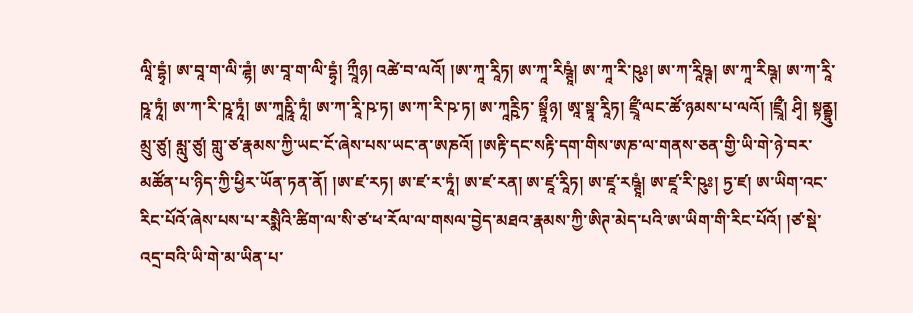ལཱི་དྷྭཾ། ཨ་བཱ་ག་ལི་ཌྷཾ། ཨ་བཱ་ག་ལི་དྷྭཾ། ཀྲཱྀཉ། འཚེ་བ་ལའོ། །ཨ་ཀཱ་རཱིཏ། ཨ་ཀཱ་རིཥྚཱཾ། ཨ་ཀཱ་རི་ཥུཿ། ཨ་ཀ་རཱིཥྚ། ཨ་ཀཱ་རིཥྚ། ཨ་ཀ་རཱི་ཥཱ་ཏཱཾ། ཨ་ཀ་རི་ཥཱ་ཏཱཾ། ཨ་ཀཱརྵཱི་ཏཱཾ། ཨ་ཀ་རཱི་ཥ་ཏ། ཨ་ཀ་རི་ཥ་ཏ། ཨ་ཀཱཪྵིཏ་ སྟྲཱྀཉ། ཨཱ་སྟཱ་རཱིཏ། ཛྲཱྀ་ལང་ཚོ་ཉམས་པ་ལའོ། །ཛྲཱྀ། ཤྭི། སྟནྦྷུ། མྲུ་ཙུ། མླུ་ཙུ། གླུ་ཙ་རྣམས་ཀྱི་ཡང་ངོ་ཞེས་པས་ཡང་ན་ཨཎའོ། །ཨརྟི་དང་སརྟི་དག་གིས་ཨཎ་ལ་གནས་ཅན་གྱི་ཡི་གེ་ཉེ་བར་མཚོན་པ་ཉིད་ཀྱི་ཕྱིར་ཡོན་ཏན་ནོ། །ཨ་ཛ་རཏ། ཨ་ཛ་ར་ཏཱཾ། ཨ་ཛ་རན། ཨ་ཛཱ་རཱིཏ། ཨ་ཛཱ་རཥྚཱཾ། ཨ་ཛཱ་རི་ཥུཿ། ཏྱ་ཛ། ཨ་ཡིག་འང་རིང་པོའོ་ཞེས་པས་པ་རསྨཻའི་ཚིག་ལ་སི་ཙ་ཕ་རོལ་ལ་གསལ་བྱེད་མཐའ་རྣམས་ཀྱི་ཨིཊ་མེད་པའི་ཨ་ཡིག་གི་རིང་པོའོ། །ཙ་སྡེ་འདྲ་བའི་ཡི་གེ་མ་ཡིན་པ་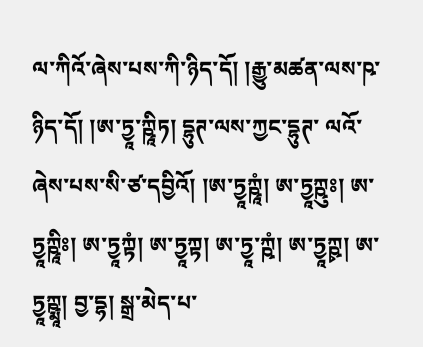ལ་ཀིའོ་ཞེས་པས་ཀི་ཉིད་དོ། །རྒྱུ་མཚན་ལས་ཥ་ཉིད་དོ། །ཨ་ཏྱཱ་ཀྵཱིཏ། དྷུཊ་ལས་ཀྱང་དྷུཊ་ ལའོ་ཞེས་པས་སི་ཙ་དབྱིའོ། །ཨ་ཏྱཱཀྵཱཾ། ཨ་ཏྱཱཀྵུཿ། ཨ་ཏྱཱཀྵཱིཿ། ཨ་ཏྱཱཀྟཾ། ཨ་ཏྱཱཀྟ། ཨ་ཏྱཱ་ཀྵཾ། ཨ་ཏྱཱཀྵྭ། ཨ་ཏྱཱཀྵྨཱ། བྱ་དྷ། སྒྲ་མེད་པ་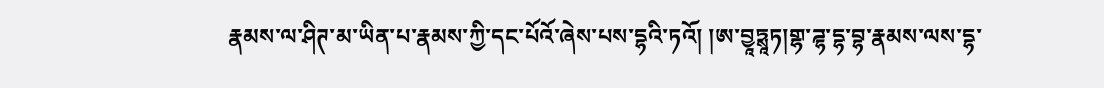རྣམས་ལ་ཤིཊ་མ་ཡིན་པ་རྣམས་ཀྱི་དང་པོའོ་ཞེས་པས་དྷའི་ཏའོ། །ཨ་བྱཱཏྶཱཏ།གྷ་ཌྷ་དྷ་བྷ་རྣམས་ལས་དྷ་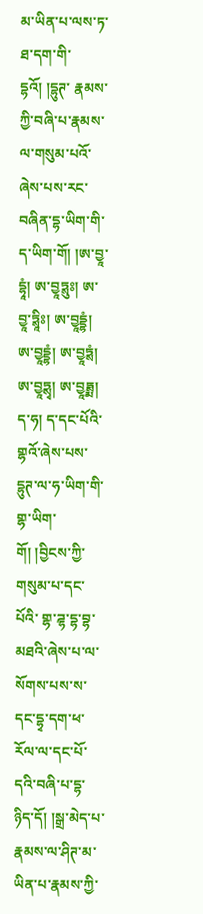མ་ཡིན་པ་ལས་ཏ་ཐ་དག་གི་དྷའོ། །དྷུཊ་ རྣམས་ཀྱི་བཞི་པ་རྣམས་ལ་གསུམ་པའོ་ཞེས་པས་རང་བཞིན་དྷ་ཡིག་གི་ད་ཡིག་གོ། །ཨ་བྱཱ་དྷཱཾ། ཨ་བྱཱཏྶུཿ། ཨ་བྱཱ་ཏྶཱིཿ། ཨ་བྱཱདྡྷཾ། ཨ་བྱཱདྡྷཾ། ཨ་བྱཱཏྶཾ། ཨ་བྱཱཏྶྭ། ཨ་བྱཱཏྶྨ། ད་ཧ། ད་དང་པོའི་གྷའོ་ཞེས་པས་དྷུཊ་ལ་ཧ་ཡིག་གི་གྷ་ཡིག་གོ། །བྱིངས་ཀྱི་གསུམ་པ་དང་པོའི་ གྷ་ཌྷ་དྷ་བྷ་མཐའི་ཞེས་པ་ལ་སོགས་པས་ས་དང་དྷྭ་དག་ཕ་རོལ་ལ་དང་པོ་དའི་བཞི་པ་དྷ་ཉིད་དོ། །སྒྲ་མེད་པ་རྣམས་ལ་ཤིཊ་མ་ཡིན་པ་རྣམས་ཀྱི་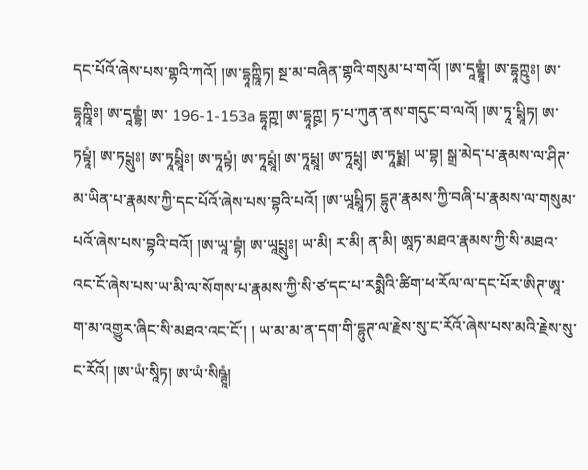དང་པོའོ་ཞེས་པས་གྷའི་ཀའོ། །ཨ་དྷཱཀྵཱིཏ། སྔ་མ་བཞིན་གྷའི་གསུམ་པ་གའོ། །ཨ་དཱགྡྷཱཾ། ཨ་དྷཱཀྵུཿ། ཨ་དྷཱཀྵཱིཿ། ཨ་དཱགྡྷཾ། ཨ་ 196-1-153a དྷཱཀྵ། ཨ་དྷཱཀྵྭ། ཏ་པ་ཀུན་ནས་གདུང་བ་ལའོ། །ཨ་ཏཱ་པྶཱིཏ། ཨ་ཏཔྟཱཾ། ཨ་ཏཔྶུཿ། ཨ་ཏཱཔྶཱིཿ། ཨ་ཏཱཔྟཾ། ཨ་ཏཱཔྶཱཾ། ཨ་ཏཱཔྶཱ། ཨ་ཏཱཔྶྭ། ཨ་ཏཱཔྶྨ། ཡ་བྷ། སྒྲ་མེད་པ་རྣམས་ལ་ཤིཊ་མ་ཡིན་པ་རྣམས་ཀྱི་དང་པོའོ་ཞེས་པས་བྷའི་པའོ། །ཨ་ཡཱཔྶཱིཏ། དྷུཊ་རྣམས་ཀྱི་བཞི་པ་རྣམས་ལ་གསུམ་པའོ་ཞེས་པས་བྷའི་བའོ། །ཨ་ཡཱ་བྷཾ། ཨ་ཡཱཔྶུཿ། ཡ་མི། ར་མི། ན་མི། ཨཱཏ་མཐའ་རྣམས་ཀྱི་སི་མཐའ་འང་ངོ་ཞེས་པས་ཡ་མི་ལ་སོགས་པ་རྣམས་ཀྱི་སི་ཙ་དང་པ་རསྨཻའི་ཚིག་ཕ་རོལ་ལ་དང་པོར་ཨིཊ་ཨཱ་ག་མ་འགྱུར་ཞིང་སི་མཐའ་འང་ངོ་། ། ཡ་མ་མ་ན་དག་གི་དྷུཊ་ལ་རྗེས་སུ་ང་རོའོ་ཞེས་པས་མའི་རྗེས་སུ་ང་རོའོ། །ཨ་ཡཾ་སཱིཏ། ཨ་ཡཾ་སིཥྚཱཾ།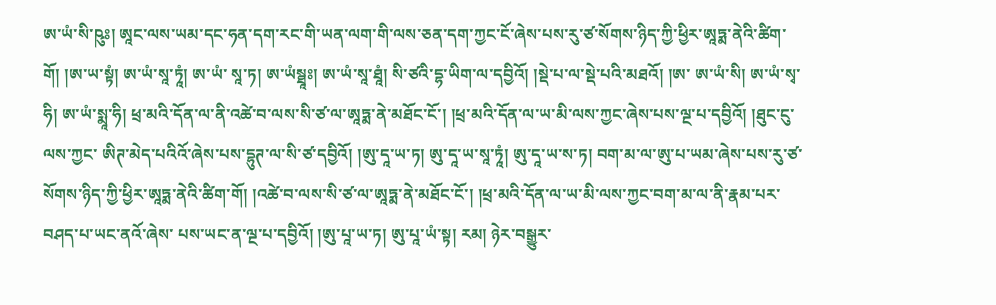ཨ་ཡཾ་སི་ཥུཿ། ཨཱང་ལས་ཡམ་དང་ཧན་དག་རང་གི་ཡན་ལག་གི་ལས་ཅན་དག་ཀྱང་ངོ་ཞེས་པས་རུ་ཙ་སོགས་ཉིད་ཀྱི་ཕྱིར་ཨཱཏྨ་ནེའི་ཚིག་གོ། །ཨ་ཡ་སྟཾ། ཨ་ཡཾ་སཱ་ཏཱཾ། ཨ་ཡཾ་ སཱ་ཏ། ཨ་ཡཾསྠཱཿ། ཨ་ཡཾ་སཱ་ཐཱཾ། སི་ཙའི་དྷ་ཡིག་ལ་དབྱིའོ། །སྡེ་པ་ལ་སྡེ་པའི་མཐའོ། །ཨ་ ཨ་ཡཾ་སི། ཨ་ཡཾ་སྭ་ཧི། ཨ་ཡཾ་སྨཱ་ཧི། ཕྲ་མའི་དོན་ལ་ནི་འཚེ་བ་ལས་སི་ཙ་ལ་ཨཱཏྨ་ནེ་མཐོང་ངོ་། །ཕྲ་མའི་དོན་ལ་ཡ་མི་ལས་ཀྱང་ཞེས་པས་ལྔ་པ་དབྱིའོ། །ཐུང་ངུ་ལས་ཀྱང་ ཨིཊ་མེད་པའིའོ་ཞེས་པས་དྷུཊ་ལ་སི་ཙ་དབྱིའོ། །ཨུ་དཱ་ཡ་ཏ། ཨུ་དཱ་ཡ་སཱ་ཏཱཾ། ཨུ་དཱ་ཡ་ས་ཏ། བག་མ་ལ་ཨུ་པ་ཡམ་ཞེས་པས་རུ་ཙ་སོགས་ཉིད་ཀྱི་ཕྱིར་ཨཱཏྨ་ནེའི་ཚིག་གོ། །འཚེ་བ་ལས་སི་ཙ་ལ་ཨཱཏྨ་ནེ་མཐོང་ངོ་། །ཕྲ་མའི་དོན་ལ་ཡ་མི་ལས་ཀྱང་བག་མ་ལ་ནི་རྣམ་པར་བཤད་པ་ཡང་ནའོ་ཞེས་ པས་ཡང་ན་ལྔ་པ་དབྱིའོ། །ཨུ་པཱ་ཡ་ཏ། ཨུ་པཱ་ཡཾ་སྟ། རམ། ཉེར་བསྒྱུར་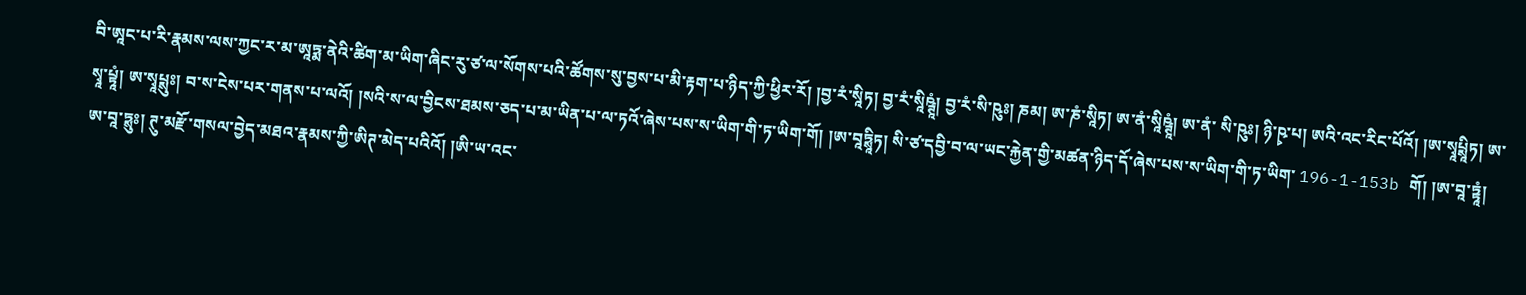བི་ཨཱང་པ་རི་རྣམས་ལས་ཀྱང་ར་མ་ཨཱཏྨ་ནེའི་ཚིག་མ་ཡིག་ཞིང་རུ་ཙ་ལ་སོགས་པའི་ཚོགས་སུ་བྱས་པ་མི་རྟག་པ་ཉིད་ཀྱི་ཕྱིར་རོ། །བྱ་རཾ་སཱིཏ། བྱ་རཾ་སཱིཥྚཱཾ། བྱ་རཾ་སི་ཥུཿ། ཎམ། ཨ་ཎཾ་སཱིཏ། ཨ་ནཾ་སཱིཥྚཱཾ། ཨ་ནཾ་ སི་ཥུཿ། ཉི་ཥྭ་པ། ཨའི་འང་རིང་པོའོ། །ཨ་སྭཱཔྶཱིཏ། ཨ་སྭཱ་པྟཱཾ། ཨ་སྭཱཔྶུཿ། བ་ས་ངེས་པར་གནས་པ་ལའོ། །སའི་ས་ལ་བྱིངས་ཐམས་ཅད་པ་མ་ཡིན་པ་ལ་ཏའོ་ཞེས་པས་ས་ཡིག་གི་ཏ་ཡིག་གོ། །ཨ་བཱཏྶཱིཏ། སི་ཙ་དབྱི་བ་ལ་ཡང་རྐྱེན་གྱི་མཚན་ཉིད་དོ་ཞེས་པས་ས་ཡིག་གི་ཏ་ཡིག་ 196-1-153b གོ། །ཨ་བཱ་ཏྟཱཾ། ཨ་བཱ་ཏྶུཿ། ཊུ་མརྫོ་གསལ་བྱེད་མཐའ་རྣམས་ཀྱི་ཨིཊ་མེད་པའིའོ། །ཨི་ཡ་འང་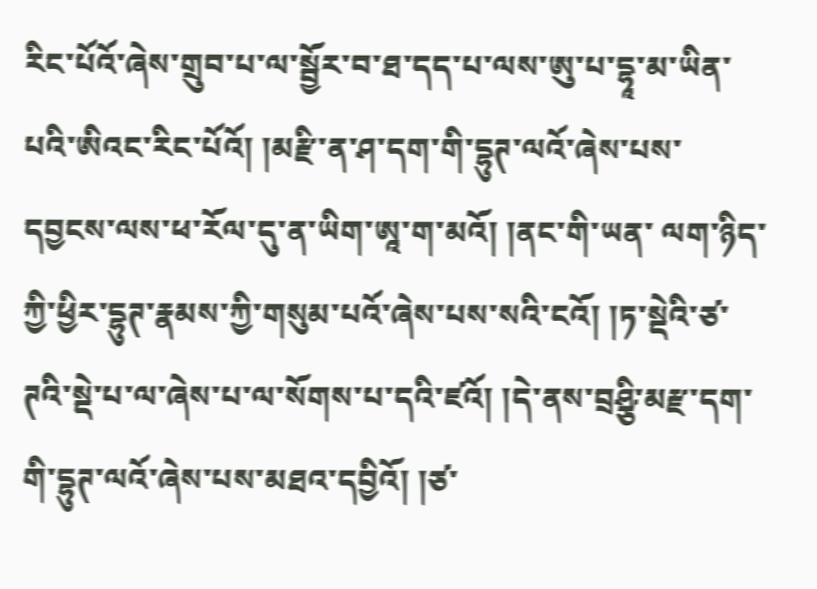རིང་པོའོ་ཞེས་གྲུབ་པ་ལ་སྦྱོར་བ་ཐ་དད་པ་ལས་ཨུ་པ་དྷཱ་མ་ཡིན་པའི་ཨིའང་རིང་པོའོ། །མརྫི་ན་ཤ་དག་གི་དྷུཊ་ལའོ་ཞེས་པས་དབྱངས་ལས་ཕ་རོལ་དུ་ན་ཡིག་ཨཱ་ག་མའོ། །ནང་གི་ཡན་ ལག་ཉིད་ཀྱི་ཕྱིར་དྷུཊ་རྣམས་ཀྱི་གསུམ་པའོ་ཞེས་པས་སའི་ངའོ། །ཏ་སྡེའི་ཙ་ཊའི་སྡེ་པ་ལ་ཞེས་པ་ལ་སོགས་པ་དའི་ཛའོ། །དེ་ནས་བྲཤྩི་མརྫ་དག་གི་དྷུཊ་ལའོ་ཞེས་པས་མཐའ་དབྱིའོ། །ཙ་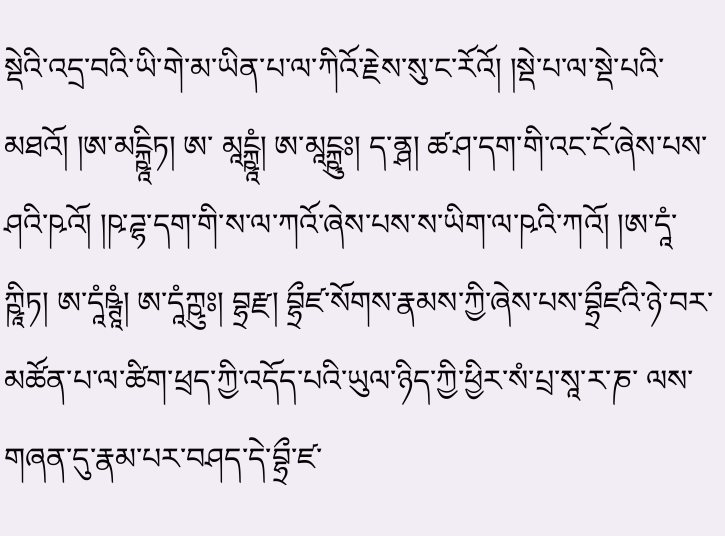སྡེའི་འདྲ་བའི་ཡི་གེ་མ་ཡིན་པ་ལ་ཀིའོ་རྗེས་སུ་ང་རོའོ། །སྡེ་པ་ལ་སྡེ་པའི་མཐའོ། །ཨ་མངྐྵཱིཏ། ཨ་ མཱངྐྵཱཾ། ཨ་མཱངྐྵུཿ། ད་ནྴ། ཚ་ཤ་དག་གི་འང་ངོ་ཞེས་པས་ཤའི་ཥའོ། །ཥ་ཌྷ་དག་གི་ས་ལ་ཀའོ་ཞེས་པས་ས་ཡིག་ལ་ཥའི་ཀའོ། །ཨ་དཱཾ་ཀྵཱིཏ། ཨ་དཱཾཥྚཱཾ། ཨ་དཱཾཀྵུཿ། བྷྲརྫ། བྷྲྀཛ་སོགས་རྣམས་ཀྱི་ཞེས་པས་བྷྲྀཛའི་ཉེ་བར་མཚོན་པ་ལ་ཚིག་ཕྲད་ཀྱི་འདོད་པའི་ཡུལ་ཉིད་ཀྱི་ཕྱིར་སཾ་པྲ་སཱ་ར་ཎ་ ལས་གཞན་དུ་རྣམ་པར་བཤད་དེ་བྷྲྀ་ཛ་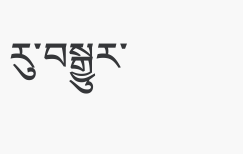རུ་བསྒྱུར་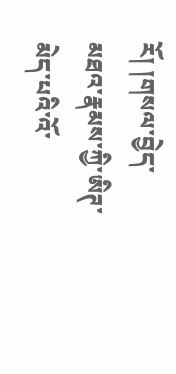རོ། །གསལ་བྱེད་མཐའ་རྣམས་ཀྱི་ཨིཊ་མེད་པའི་འོ་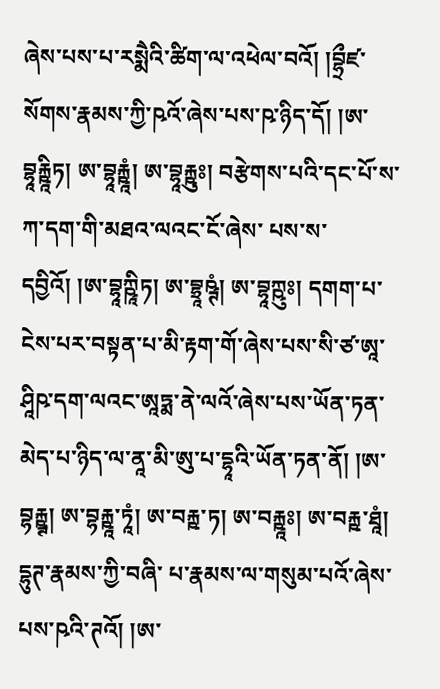ཞེས་པས་པ་རསྨཻའི་ཚིག་ལ་འཕེལ་བའོ། །བྷྲྀཛ་སོགས་རྣམས་ཀྱི་ཥའོ་ཞེས་པས་ཥ་ཉིད་དོ། །ཨ་བྷཱརྐྵཱིཏ། ཨ་བྷཱརྐྵཱཾ། ཨ་བྷཱརྐྵུཿ། བརྩེགས་པའི་དང་པོ་ས་ཀ་དག་གི་མཐའ་ལའང་ངོ་ཞེས་ པས་ས་དབྱིའོ། །ཨ་བྷཱཀྵཱིཏ། ཨ་བྷྲཱཥྚཾ། ཨ་བྷཱཀྵུཿ། དགག་པ་ངེས་པར་བསྟན་པ་མི་རྟག་གོ་ཞེས་པས་སི་ཙ་ཨཱ་ཤཱིཥ་དག་ལའང་ཨཱཏྨ་ནེ་ལའོ་ཞེས་པས་ཡོན་ཏན་མེད་པ་ཉིད་ལ་ནཱ་མི་ཨུ་པ་དྷཱའི་ཡོན་ཏན་ནོ། །ཨ་བྷརྐྵྚ། ཨ་བྷརྐྵཱ་ཏཱཾ། ཨ་བརྐྵ་ཏ། ཨ་བརྐྵཱཿ། ཨ་བརྐྵ་ཐཱཾ། དྷུཊ་རྣམས་ཀྱི་བཞི་ པ་རྣམས་ལ་གསུམ་པའོ་ཞེས་པས་ཥའི་ཊའོ། །ཨ་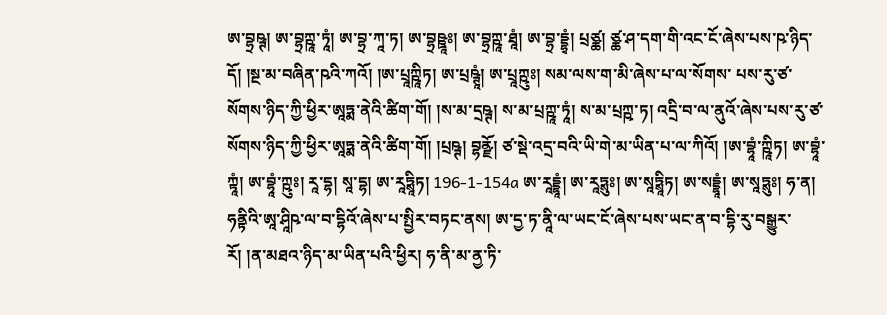ཨ་བྷྲཥྚ། ཨ་བྷྲཀྵཱ་ཏཱཾ། ཨ་བྷྲ་ཀཱ་ཏ། ཨ་བྷྲཥྛཱཿ། ཨ་བྷྲཀྵཱ་ཐཱཾ། ཨ་བྷྲ་དྡྷྭཾ། པྲཙྪ། ཙྪ་ཤ་དག་གི་འང་ངོ་ཞེས་པས་ཥ་ཉིད་དོ། །སྔ་མ་བཞིན་ཥའི་ཀའོ། །ཨ་པྲཱཀྵཱིཏ། ཨ་པྲཥྚཱཾ། ཨ་པྲཱཀྵུཿ། སམ་ལས་ག་མི་ཞེས་པ་ལ་སོགས་ པས་རུ་ཙ་སོགས་ཉིད་ཀྱི་ཕྱིར་ཨཱཏྨ་ནེའི་ཚིག་གོ། །ས་མ་དྲཥྚ། ས་མ་པྲཀྵཱ་ཏཱཾ། ས་མ་པྲཀྵ་ཏ། འདྲི་བ་ལ་ནུའོ་ཞེས་པས་རུ་ཙ་སོགས་ཉིད་ཀྱི་ཕྱིར་ཨཱཏྨ་ནེའི་ཚིག་གོ། །པྲཥྚ། བྷནྫོ། ཙ་སྡེ་འདྲ་བའི་ཡི་གེ་མ་ཡིན་པ་ལ་ཀིའོ། །ཨ་བྷཱཾ་ཀྵཱིཏ། ཨ་བྷཱཾ་ཀྟཱཾ། ཨ་བྷཱཾ་ཀྵུཿ། རཱ་དྷ། སཱ་དྷ། ཨ་རཱཏྶཱིཏ། 196-1-154a ཨ་རཱདྡྷཱཾ། ཨ་རཱཏྶུཿ། ཨ་སཱཏྶཱིཏ། ཨ་སདྡྷཱཾ། ཨ་སཱཏྶུཿ། ཧ་ན། ཧནྟིའི་ཨཱ་ཤཱིཥ་ལ་བ་དྷིའོ་ཞེས་པ་སྤྱིར་བཏང་ནས། ཨ་དྱ་ཏ་ནཱི་ལ་ཡང་ངོ་ཞེས་པས་ཡང་ན་བ་དྷི་རུ་བསྒྱུར་རོ། །ན་མཐའ་ཉིད་མ་ཡིན་པའི་ཕྱིར། ཧ་ནི་མ་ནྱ་ཏི་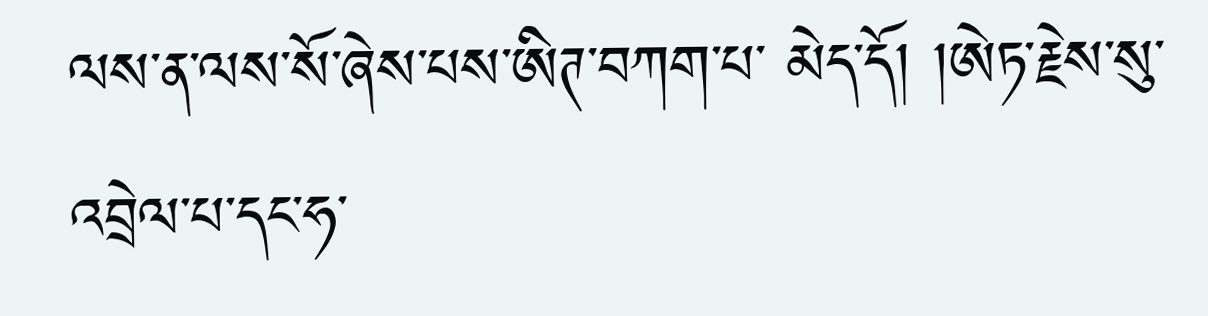ལས་ན་ལས་སོ་ཞེས་པས་ཨིཊ་བཀག་པ་ མེད་དོ། །ཨེཏ་རྗེས་སུ་འབྲེལ་པ་དང་ཧ་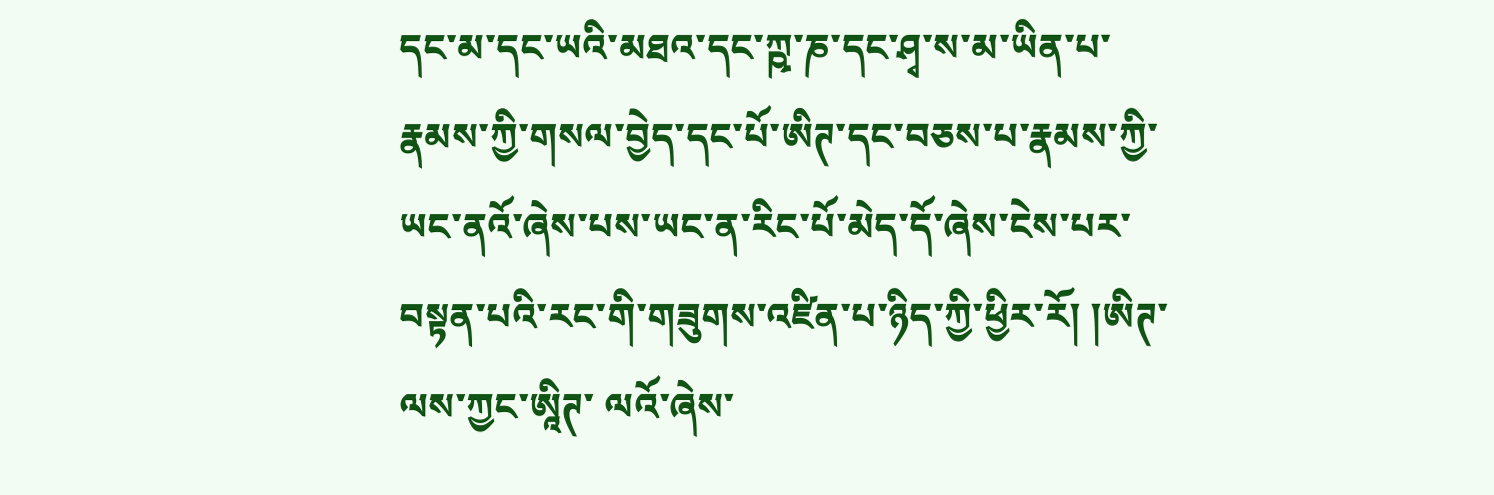དང་མ་དང་ཡའི་མཐའ་དང་ཀྵ་ཎ་དང་ཤྭ་ས་མ་ཡིན་པ་རྣམས་ཀྱི་གསལ་བྱེད་དང་པོ་ཨིཊ་དང་བཅས་པ་རྣམས་ཀྱི་ཡང་ནའོ་ཞེས་པས་ཡང་ན་རིང་པོ་མེད་དོ་ཞེས་ངེས་པར་བསྟན་པའི་རང་གི་གཟུགས་འཛིན་པ་ཉིད་ཀྱི་ཕྱིར་རོ། །ཨིཊ་ལས་ཀྱང་ཨཱིཊ་ ལའོ་ཞེས་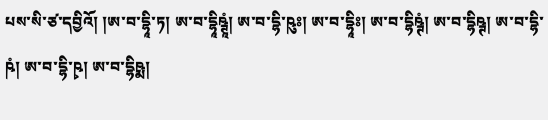པས་སི་ཙ་དབྱིའོ། །ཨ་བ་དྷཱི་ཏ། ཨ་བ་དྷཱིཥྚཱཾ། ཨ་བ་དྷི་ཥུཿ། ཨ་བ་དྷཱིཿ། ཨ་བ་དྷིཥྚཾ། ཨ་བ་དྷིཥྚ། ཨ་བ་དྷི་ཥཾ། ཨ་བ་དྷི་ཥྭ། ཨ་བ་དྷིཥྨ།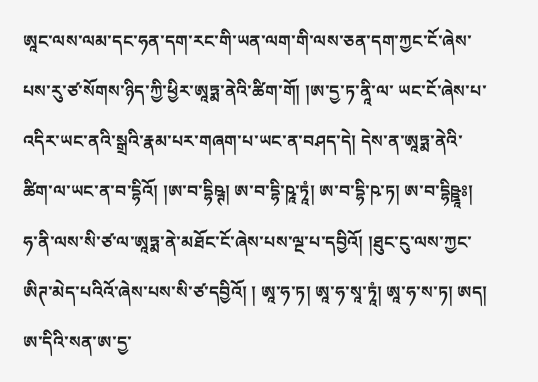ཨཱང་ལས་ལམ་དང་ཧན་དག་རང་གི་ཡན་ལག་གི་ལས་ཅན་དག་ཀྱང་ངོ་ཞེས་པས་རུ་ཙ་སོགས་ཉིད་ཀྱི་ཕྱིར་ཨཱཏྨ་ནེའི་ཚིག་གོ། །ཨ་དྱ་ཏ་ནཱི་ལ་ ཡང་ངོ་ཞེས་པ་འདིར་ཡང་ནའི་སྒྲའི་རྣམ་པར་གཞག་པ་ཡང་ན་བཤད་དེ། དེས་ན་ཨཱཏྨ་ནེའི་ཚིག་ལ་ཡང་ན་བ་དྷིའོ། །ཨ་བ་དྷིཥྚ། ཨ་བ་དྷི་ཥཱ་ཏཱཾ། ཨ་བ་དྷི་ཥ་ཏ། ཨ་བ་དྷིཥྛཱཿ། ཧ་ནི་ལས་སི་ཙ་ལ་ཨཱཏྨ་ནེ་མཐོང་ངོ་ཞེས་པས་ལྔ་པ་དབྱིའོ། །ཐུང་ངུ་ལས་ཀྱང་ཨིཊ་མེད་པའིའོ་ཞེས་པས་སི་ཙ་དབྱིའོ། ། ཨཱ་ཧ་ཏ། ཨཱ་ཧ་སཱ་ཏཱཾ། ཨཱ་ཧ་ས་ཏ། ཨད། ཨ་དིའི་སན་ཨ་དྱ་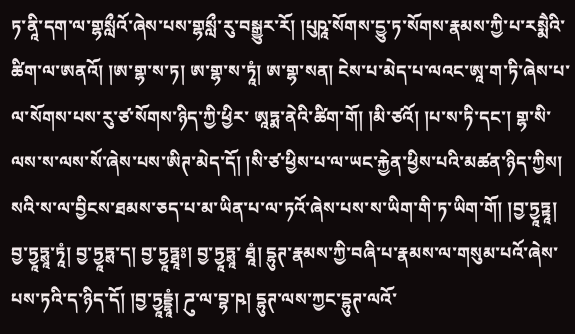ཏ་ནཱི་དག་ལ་གྷསླྀའོ་ཞེས་པས་གྷསླྀ་རུ་བསྒྱུར་རོ། །པུཥཱ་སོགས་དྱུ་ཏ་སོགས་རྣམས་ཀྱི་པ་རསྨཻའི་ཚིག་ལ་ཨནའོ། །ཨ་གྷ་ས་ཏ། ཨ་གྷ་ས་ཏཱཾ། ཨ་གྷ་སན། ངེས་པ་མེད་པ་ལའང་ཨཱ་ག་ཏི་ཞེས་པ་ལ་སོགས་པས་རུ་ཙ་སོགས་ཉིད་ཀྱི་ཕྱིར་ ཨཱཏྨ་ནེའི་ཚིག་གོ། །མི་ཙའོ། །པ་ས་ཏི་དང་། གྷ་སི་ལས་ས་ལས་སོ་ཞེས་པས་ཨིཊ་མེད་དོ། །སི་ཙ་ཕྱིས་པ་ལ་ཡང་རྐྱེན་ཕྱིས་པའི་མཚན་ཉིད་ཀྱིས། སའི་ས་ལ་བྱིངས་ཐམས་ཅད་པ་མ་ཡིན་པ་ལ་ཏའོ་ཞེས་པས་ས་ཡིག་གི་ཏ་ཡིག་གོ། །བྱ་ཏྱཱཏྟཱ། བྱ་ཏྱཱཏྶཱ་ཏཱཾ། བྱ་ཏྱཱཏྶ་ད། བྱ་ཏྱཱཏྠཱཿ། བྱ་ཏྱཱཏྶཱ་ ཐཱཾ། དྷུཊ་རྣམས་ཀྱི་བཞི་པ་རྣམས་ལ་གསུམ་པའོ་ཞེས་པས་ཏའི་ད་ཉིད་དོ། །བྱ་ཏྱཱདྡྷཱཾ། ཌུ་ལ་བྷ་ཥ། དྷུཊ་ལས་ཀྱང་དྷུཊ་ལའོ་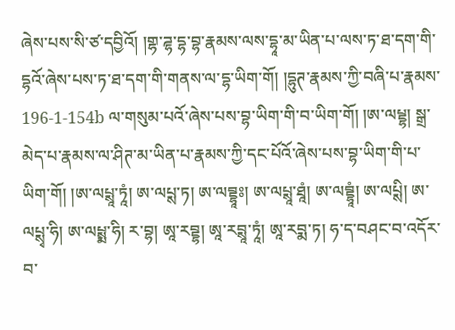ཞེས་པས་སི་ཙ་དབྱིའོ། །གྷ་ཌྷ་དྷ་བྷ་རྣམས་ལས་དྷཱ་མ་ཡིན་པ་ལས་ཏ་ཐ་དག་གི་དྷའོ་ཞེས་པས་ཏ་ཐ་དག་གི་གནས་ལ་དྷ་ཡིག་གོ། །དྷུཊ་རྣམས་ཀྱི་བཞི་པ་རྣམས་ 196-1-154b ལ་གསུམ་པའོ་ཞེས་པས་བྷ་ཡིག་གི་བ་ཡིག་གོ། །ཨ་ལཔྡྷ། སྒྲ་མེད་པ་རྣམས་ལ་ཤིཊ་མ་ཡིན་པ་རྣམས་ཀྱི་དང་པོའོ་ཞེས་པས་བྷ་ཡིག་གི་པ་ཡིག་གོ། །ཨ་ལཔྶཱ་ཏཱཾ། ཨ་ལཔྶ་ཏ། ཨ་ལབྡྷཱཿ། ཨ་ལཔྶཱ་ཐཱཾ། ཨ་ལབྡྷཱཾ། ཨ་ལཔྶི། ཨ་ལཔྶྭ་ཧི། ཨ་ལཔྶྨ་ཧི། ར་བྷ། ཨཱ་རབྡྷ། ཨཱ་རབྶཱ་ཏཱཾ། ཨཱ་རབྨ་ཏ། ཧ་ད་བཤང་བ་འདོར་བ་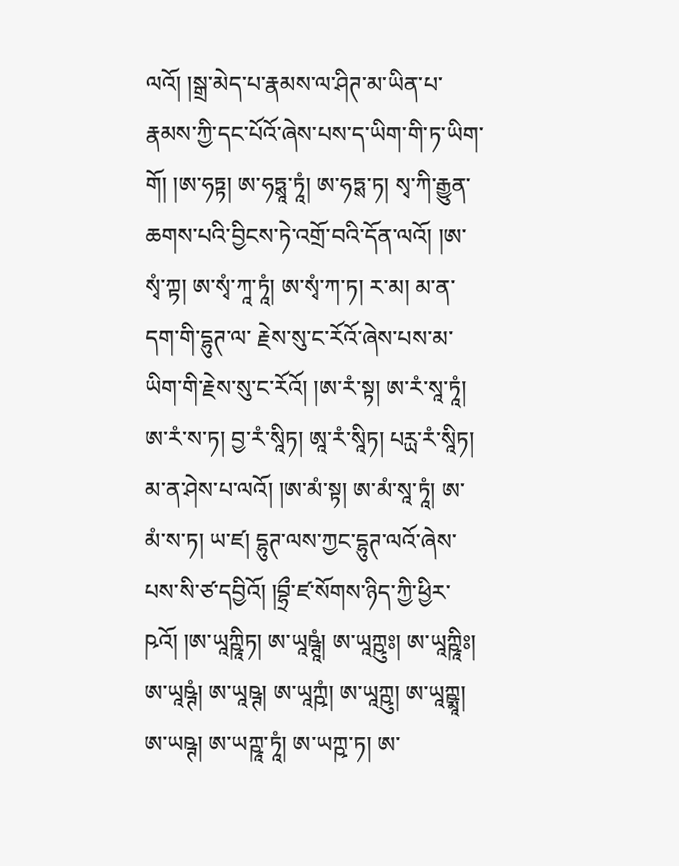ལའོ། །སྒྲ་མེད་པ་རྣམས་ལ་ཤིཊ་མ་ཡིན་པ་རྣམས་ཀྱི་དང་པོའོ་ཞེས་པས་ད་ཡིག་གི་ཏ་ཡིག་གོ། །ཨ་ཧཏྟ། ཨ་ཧཏྶཱ་ཏཱཾ། ཨ་ཧཏྶ་ཏ། སྭ་ཀི་རྒྱུན་ཆགས་པའི་བྱིངས་ཏེ་འགྲོ་བའི་དོན་ལའོ། །ཨ་སྭཾ་ཀྟ། ཨ་སྭཾ་ཀཱ་ཏཱཾ། ཨ་སྭཾ་ཀ་ཏ། ར་མ། མ་ན་དག་གི་དྷུཊ་ལ་ རྗེས་སུ་ང་རོའོ་ཞེས་པས་མ་ཡིག་གི་རྗེས་སུ་ང་རོའོ། །ཨ་རཾ་སྟ། ཨ་རཾ་སཱ་ཏཱཾ། ཨ་རཾ་ས་ཏ། བྱ་རཾ་སཱིཏ། ཨཱ་རཾ་སཱིཏ། པཪྻ་རཾ་སཱིཏ། མ་ན་ཤེས་པ་ལའོ། །ཨ་མཾ་སྟ། ཨ་མཾ་སཱ་ཏཱཾ། ཨ་མཾ་ས་ཏ། ཡ་ཛ། དྷུཊ་ལས་ཀྱང་དྷུཊ་ལའོ་ཞེས་པས་སི་ཙ་དབྱིའོ། །བྷྲྀ་ཛ་སོགས་ཉིད་ཀྱི་ཕྱིར་ཥའོ། །ཨ་ཡཱཀྵཱིཏ། ཨ་ཡཱཥྚཱཾ། ཨ་ཡཱཀྵུཿ། ཨ་ཡཱཀྵཱིཿ། ཨ་ཡཱཥྚཾ། ཨ་ཡཱཥྚ། ཨ་ཡཱཀྵཾ། ཨ་ཡཱཀྵུ། ཨ་ཡཱཀྵྨཱ། ཨ་ཡཥྚ། ཨ་ཡཀྵཱ་ཏཱཾ། ཨ་ཡཀྵ་ཏ། ཨ་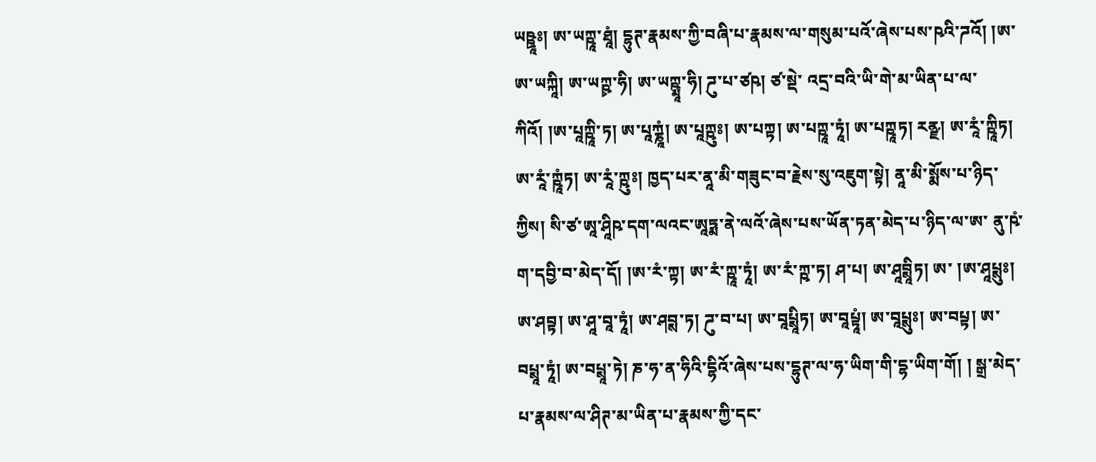ཡཥྛཱཿ། ཨ་ཡཀྵཱ་ཐཱཾ། དྷུཊ་རྣམས་ཀྱི་བཞི་པ་རྣམས་ལ་གསུམ་པའོ་ཞེས་པས་ཥའི་ཌའོ། །ཨ་ ཨ་ཡཀྐཱི། ཨ་ཡཀྵྭ་ཧི། ཨ་ཡཀྵྨཱ་ཧི། ཌུ་པ་ཙཥ། ཙ་སྡེ་ འདྲ་བའི་ཡི་གེ་མ་ཡིན་པ་ལ་ཀིའོ། །ཨ་པཱཀྵཱི་ཏ། ཨ་པཱཀྞཱཾ། ཨ་པཱཀྵུཿ། ཨ་པཀྟ། ཨ་པཀྵཱ་ཏཱཾ། ཨ་པཀྵཱཏ། རནྫ། ཨ་རཱཾ་ཀྵཱིཏ། ཨ་རཱཾ་ཀྵཱཾཏ། ཨ་རཱཾ་ཀྵུཿ། ཁྱད་པར་ནཱ་མི་གཟུང་བ་རྗེས་སུ་འཇུག་སྟེ། ནཱ་མི་སྨོས་པ་ཉིད་ཀྱིས། སི་ཙ་ཨཱ་ཤཱིཥ་དག་ལའང་ཨཱཏྨ་ནེ་ལའོ་ཞེས་པས་ཡོན་ཏན་མེད་པ་ཉིད་ལ་ཨ་ ནུ་ཥཾ་ག་དབྱི་བ་མེད་དོ། །ཨ་རཾ་ཀྟ། ཨ་རཾ་ཀྵཱ་ཏཱཾ། ཨ་རཾ་ཀྵ་ཏ། ཤ་པ། ཨ་ཤཱབྶཱིཏ། ཨ་ །ཨ་ཤཱཔྶུཿ། ཨ་ཤབྟ། ཨ་ཤཱ་བཱ་ཏཱཾ། ཨ་ཤབྶ་ཏ། ཌུ་བ་པ། ཨ་བཱཔྶཱིཏ། ཨ་བཱཔྟཱཾ། ཨ་བཱཔྶུཿ། ཨ་བཔྟ། ཨ་བཔྶཱ་ཏཱཾ། ཨ་བཔྶཱ་ཏེ། ཎ་ཧ་ན་ཧིའི་དྷིའོ་ཞེས་པས་དྷུཊ་ལ་ཧ་ཡིག་གི་དྷ་ཡིག་གོ། ། སྒྲ་མེད་པ་རྣམས་ལ་ཤིཊ་མ་ཡིན་པ་རྣམས་ཀྱི་དང་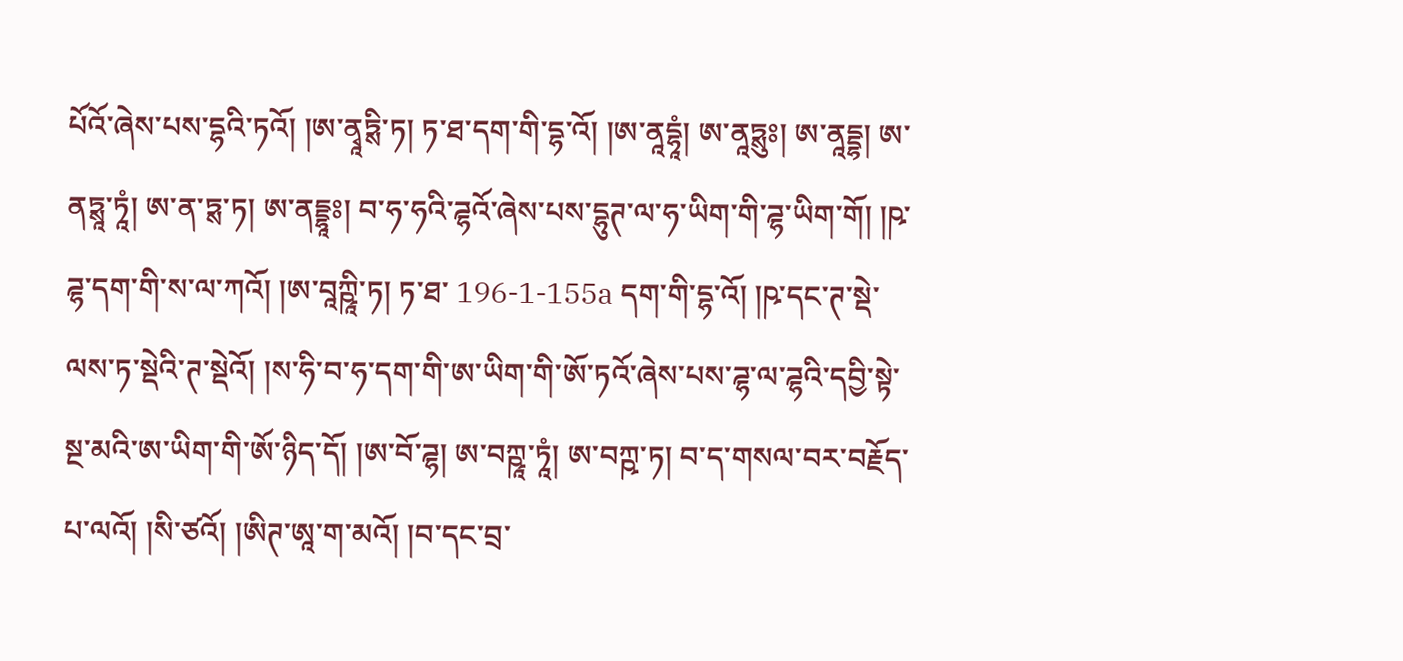པོའོ་ཞེས་པས་དྷའི་ཏའོ། །ཨ་ནྭཱཏྶི་ཏ། ཏ་ཐ་དག་གི་དྷ་འོ། །ཨ་ནཱདྷཱཾ། ཨ་ནཱཏྶུཿ། ཨ་ནཱདྡྷ། ཨ་ནཏྶཱ་ཏཱཾ། ཨ་ན་ཏྶ་ཏ། ཨ་ནདྡྷཱཿ། བ་ཧ་ཧའི་ཌྷའོ་ཞེས་པས་དྷུཊ་ལ་ཧ་ཡིག་གི་ཌྷ་ཡིག་གོ། །ཥ་ཌྷ་དག་གི་ས་ལ་ཀའོ། །ཨ་བཱཀྵཱི་ཏ། ཏ་ཐ་ 196-1-155a དག་གི་དྷ་འོ། །ཥ་དང་ཊ་སྡེ་ལས་ཏ་སྡེའི་ཊ་སྡེའོ། །ས་ཧི་བ་ཧ་དག་གི་ཨ་ཡིག་གི་ཨོ་ཏའོ་ཞེས་པས་ཌྷ་ལ་ཌྷའི་དབྱི་སྟེ་སྔ་མའི་ཨ་ཡིག་གི་ཨོ་ཉིད་དོ། །ཨ་བོ་ཌྷ། ཨ་བཀྵཱ་ཏཱཾ། ཨ་བཀྵ་ཏ། བ་ད་གསལ་བར་བརྗོད་པ་ལའོ། །སི་ཙའོ། །ཨིཊ་ཨཱ་ག་མའོ། །བ་དང་བྲ་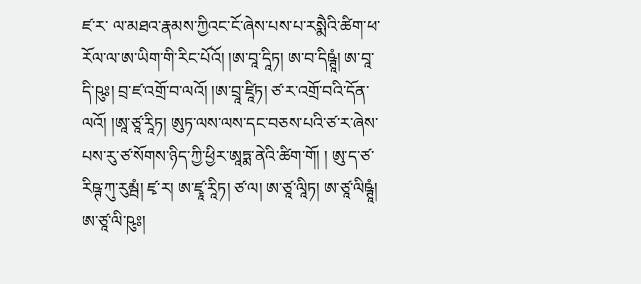ཛ་ར་ ལ་མཐའ་རྣམས་ཀྱིའང་ངོ་ཞེས་པས་པ་རསྨཻའི་ཚིག་ཕ་རོལ་ལ་ཨ་ཡིག་གི་རིང་པོའོ། །ཨ་བཱ་དཱིཏ། ཨ་བ་དིཥྚཱཾ། ཨ་བཱ་དི་ཥུཿ། བྲ་ཛ་འགྲོ་བ་ལའོ། །ཨ་བྲཱ་ཛཱིཏ། ཙ་ར་འགྲོ་བའི་དོན་ལའོ། །ཨཱ་ཙཱ་རཱིཏ། ཨུཏ་ལས་ལས་དང་བཅས་པའི་ཙ་ར་ཞེས་པས་རུ་ཙ་སོགས་ཉིད་ཀྱི་ཕྱིར་ཨཱཏྨ་ནེའི་ཚིག་གོ། ། ཨུ་ད་ཙ་རིཥྚ་ཀུ་རུམྦཾ། ཛྭ་ར། ཨ་ཛྭཱ་རཱིཏ། ཙ་ལ། ཨ་ཙཱ་ལཱིཏ། ཨ་ཙཱ་ལིཥྚཱཾ། ཨ་ཙཱ་ལི་ཥུཿ།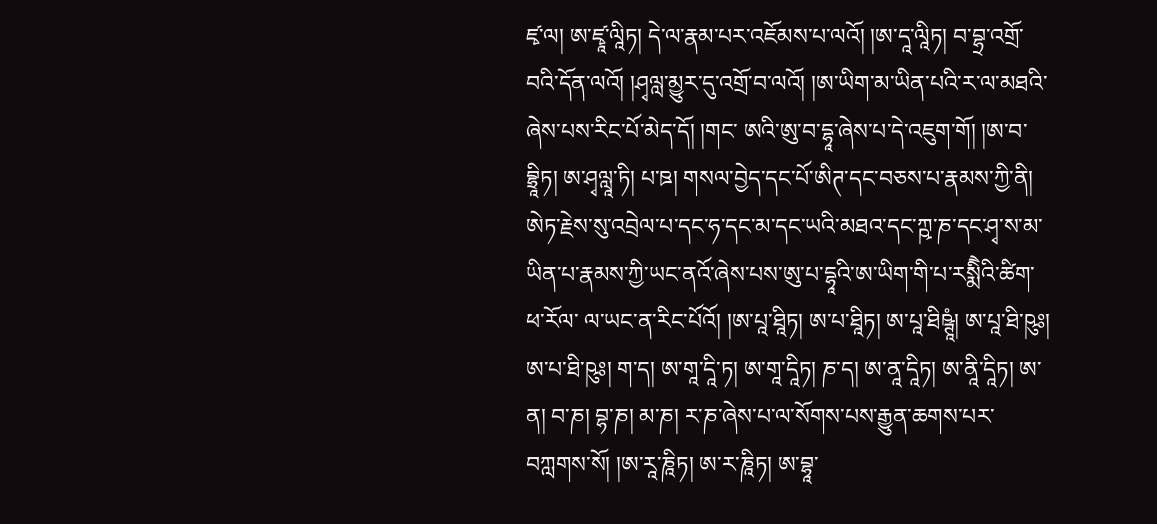ཛྭ་ལ། ཨ་ཛྭཱ་ལཱིཏ། དེ་ལ་རྣམ་པར་འཇོམས་པ་ལའོ། །ཨ་དཱ་ལཱིཏ། བ་བྷྲ་འགྲོ་བའི་དོན་ལའོ། །ཤྭལླ་མྱུར་དུ་འགྲོ་བ་ལའོ། །ཨ་ཡིག་མ་ཡིན་པའི་ར་ལ་མཐའི་ཞེས་པས་རིང་པོ་མེད་དོ། །གང་ ཨའི་ཨུ་བ་དྷཱ་ཞེས་པ་དེ་འཇུག་གོ། །ཨ་བ་བྷྲཱིཏ། ཨ་ཤྭལླཱ་ཏི། པ་ཋ། གསལ་བྱེད་དང་པོ་ཨིཊ་དང་བཅས་པ་རྣམས་ཀྱི་ནི། ཨེཏ་རྗེས་སུ་འབྲེལ་པ་དང་ཧ་དང་མ་དང་ཡའི་མཐའ་དང་ཀྵ་ཎ་དང་ཤྭ་ས་མ་ཡིན་པ་རྣམས་ཀྱི་ཡང་ནའོ་ཞེས་པས་ཨུ་པ་དྷཱའི་ཨ་ཡིག་གི་པ་རསྨིཻའི་ཚིག་ཕ་རོལ་ ལ་ཡང་ན་རིང་པོའོ། །ཨ་པཱ་ཐཱིཏ། ཨ་པ་ཐཱིཏ། ཨ་པཱ་ཐིཥྚཱཾ། ཨ་པཱ་ཐི་ཥུཿ། ཨ་པ་ཐི་ཥུཿ། ག་ད། ཨ་གཱ་དཱི་ཏ། ཨ་གཱ་དཱིཏ། ཎ་ད། ཨ་ནཱ་དཱིཏ། ཨ་ནཱི་དཱིཏ། ཨ་ན། བ་ཎ། བྷ་ཎ། མ་ཎ། ར་ཎ་ཞེས་པ་ལ་སོགས་པས་རྒྱུན་ཆགས་པར་བཀླགས་སོ། །ཨ་རཱ་ཎཱིཏ། ཨ་ར་ཎཱིཏ། ཨ་བྷཱ་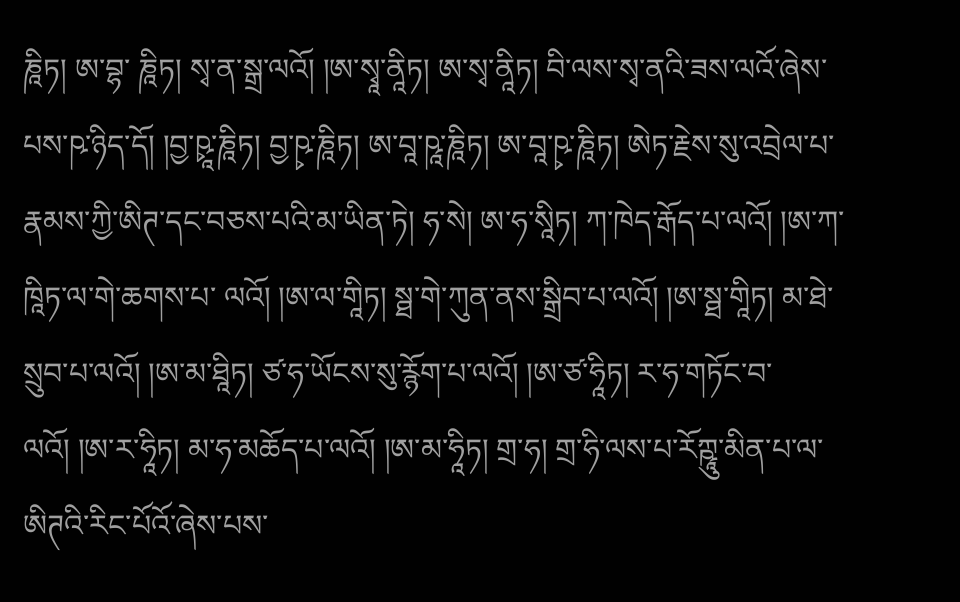ཎཱིཏ། ཨ་བྷ་ ཎཱིཏ། སྭ་ན་སྒྲ་ལའོ། །ཨ་སྭཱ་ནཱིཏ། ཨ་སྭ་ནཱིཏ། བི་ལས་སྭ་ནའི་ཟས་ལའོ་ཞེས་པས་ཥ་ཉིད་དོ། །བྱ་ཥྭཱ་ཎཱིཏ། བྱ་ཥྭ་ཎཱིཏ། ཨ་བཱ་ཥཱ་ཎཱིཏ། ཨ་བཱ་ཥྭ་ཎཱིཏ། ཨེཏ་རྗེས་སུ་འབྲེལ་པ་རྣམས་ཀྱི་ཨིཊ་དང་བཅས་པའི་མ་ཡིན་ཏེ། ཧ་སེ། ཨ་ཧ་སཱིཏ། ཀ་ཁེད་རྒོད་པ་ལའོ། །ཨ་ཀ་ཁཱིཏ་ལ་གེ་ཆགས་པ་ ལའོ། །ཨ་ལ་གཱིཏ། སྠ་གེ་ཀུན་ནས་སྒྲིབ་པ་ལའོ། །ཨ་སྠ་གཱིཏ། མ་ཐེ་སྲུབ་པ་ལའོ། །ཨ་མ་ཐཱིཏ། ཙ་ཧ་ཡོངས་སུ་རྙོག་པ་ལའོ། །ཨ་ཙ་ཧཱིཏ། ར་ཧ་གཏོང་བ་ལའོ། །ཨ་ར་ཧཱིཏ། མ་ཧ་མཆོད་པ་ལའོ། །ཨ་མ་ཧཱིཏ། གྲ་ཧ། གྲ་ཧི་ལས་པ་རོཀྵཱུ་མིན་པ་ལ་ཨིཊའི་རིང་པོའོ་ཞེས་པས་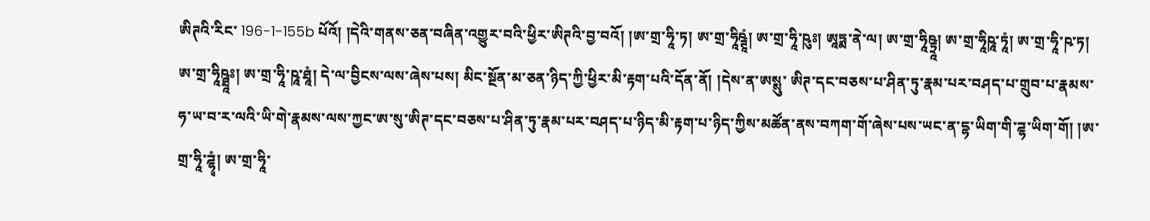ཨིཊའི་རིང་ 196-1-155b པོའོ། །དེའི་གནས་ཅན་བཞིན་འགྱུར་བའི་ཕྱིར་ཨིཊའི་བྱ་བའོ། །ཨ་གྲ་ཧཱི་ཏ། ཨ་གྲ་ཧཱིཥྚཱཾ། ཨ་གྲ་ཧཱི་ཥུཿ། ཨཱཏྨ་ནེ་ལ། ཨ་གྲ་ཧཱིཥྟྲཱ། ཨ་གྲ་ཧཱིཥཱ་ཏཱཾ། ཨ་གྲ་ཧཱི་ཥ་ཏ། ཨ་གྲ་ཧཱིཥྠཱཿ། ཨ་གྲ་ཧཱི་ཥཱ་ཐཱཾ། དེ་ལ་བྱིངས་ལས་ཞེས་པས། མིང་སྔོན་མ་ཅན་ཉིད་ཀྱི་ཕྱིར་མི་རྟག་པའི་དོན་ནོ། །དེས་ན་ཨསྶུ་ ཨིཊ་དང་བཅས་པ་ཤིན་ཏུ་རྣམ་པར་བཤད་པ་གྲུབ་པ་རྣམས་ཧ་ཡ་བ་ར་ལའི་ཡི་གེ་རྣམས་ལས་ཀྱང་ཨ་སུ་ཨིཊ་དང་བཅས་པ་ཤིན་ཏུ་རྣམ་པར་བཤད་པ་ཉིད་མི་རྟག་པ་ཉིད་ཀྱིས་མཚོན་ནས་བཀག་གོ་ཞེས་པས་ཡང་ན་དྷ་ཡིག་གི་ཌྷ་ཡིག་གོ། །ཨ་གྲ་ཧཱི་ཌྷྭཾ། ཨ་གྲ་ཧཱི་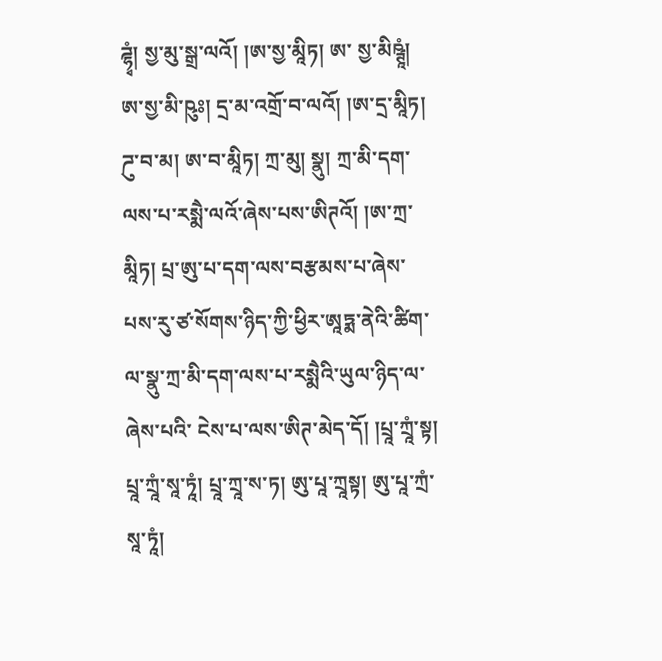ཌྷྭཾ། སྱ་མུ་སྒྲ་ལའོ། །ཨ་སྱ་མཱིཏ། ཨ་ སྱ་མིཥྚཱཾ། ཨ་སྱ་མི་ཥུཿ། དྲ་མ་འགྲོ་བ་ལའོ། །ཨ་དྲ་མཱིཏ། ཌུ་བ་མ། ཨ་བ་མཱིཏ། ཀྲ་མུ། སྣུ། ཀྲ་མི་དག་ལས་པ་རསྨཻ་ལའོ་ཞེས་པས་ཨིཊའོ། །ཨ་ཀྲ་མཱིཏ། པྲ་ཨུ་པ་དག་ལས་བརྩམས་པ་ཞེས་པས་རུ་ཙ་སོགས་ཉིད་ཀྱི་ཕྱིར་ཨཱཏྨ་ནེའི་ཚིག་ལ་སྣུ་ཀྲ་མི་དག་ལས་པ་རསྨཻའི་ཡུལ་ཉིད་ལ་ཞེས་པའི་ ངེས་པ་ལས་ཨིཊ་མེད་དོ། །པྲཱ་ཀྲཱཾ་སྟ། པྲཱ་ཀྲཱཾ་སཱ་ཏཱཾ། པྲཱ་ཀྲཱ་ས་ཏ། ཨུ་པཱ་ཀྲཱསྟ། ཨུ་པཱ་ཀྲཾ་སཱ་ཏཱཾ།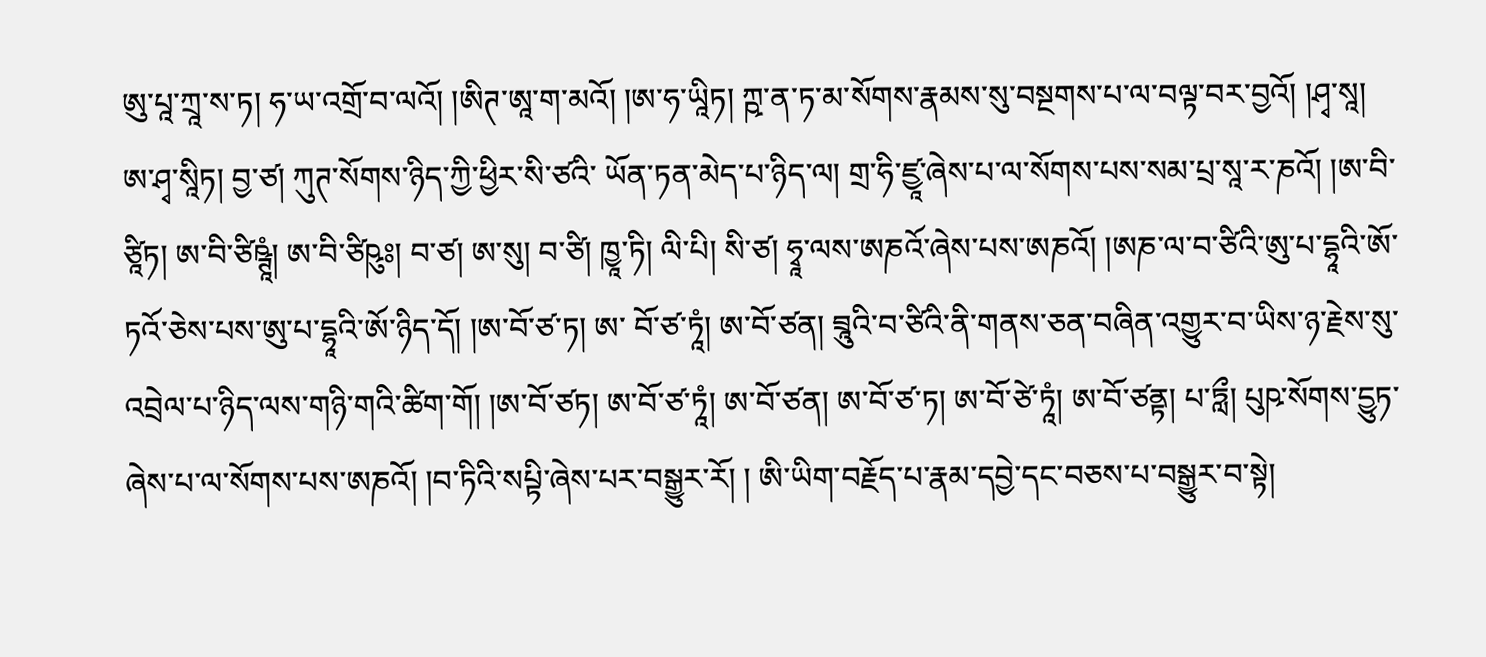ཨུ་པཱ་ཀྲཱ་ས་ཏ། ཧ་ཡ་འགྲོ་བ་ལའོ། །ཨིཊ་ཨཱ་ག་མའོ། །ཨ་ཧ་ཡཱིཏ། ཀྵ་ན་ཏ་མ་སོགས་རྣམས་སུ་བསྔགས་པ་ལ་བལྟ་བར་བྱའོ། །ཤྭ་སཱ། ཨ་ཤྭ་སཱིཏ། བྱ་ཙ། ཀུཊ་སོགས་ཉིད་ཀྱི་ཕྱིར་སི་ཙའི་ ཡོན་ཏན་མེད་པ་ཉིད་ལ། གྲ་ཧི་ཛྱཱ་ཞེས་པ་ལ་སོགས་པས་སམ་པྲ་སཱ་ར་ཎའོ། །ཨ་བི་ཙཱིཏ། ཨ་བི་ཙིཥྚཱཾ། ཨ་བི་ཙིཥུཿ། བ་ཙ། ཨ་སུ། བ་ཙི། ཁྱཱ་ཏི། ལི་པི། སི་ཙ། ཧྭཱ་ལས་ཨཎའོ་ཞེས་པས་ཨཎའོ། །ཨཎ་ལ་བ་ཙིའི་ཨུ་པ་དྷཱའི་ཨོ་ཏའོ་ཅེས་པས་ཨུ་པ་དྷཱའི་ཨོ་ཉིད་དོ། །ཨ་བོ་ཙ་ཏ། ཨ་ བོ་ཙ་ཏཱཾ། ཨ་བོ་ཙན། བྲཱུའི་བ་ཙིའི་ནི་གནས་ཅན་བཞིན་འགྱུར་བ་ཡིས་ཉ་རྗེས་སུ་འབྲེལ་པ་ཉིད་ལས་གཉི་གའི་ཚིག་གོ། །ཨ་བོ་ཙཏ། ཨ་བོ་ཙ་ཏཱཾ། ཨ་བོ་ཙན། ཨ་བོ་ཙ་ཏ། ཨ་བོ་ཙེ་ཏཱཾ། ཨ་བོ་ཙནྟ། པ་ཏླྀ། པུཥ་སོགས་དྱུཏ་ཞེས་པ་ལ་སོགས་པས་ཨཎའོ། །བ་ཏིའི་སཔྟི་ཞེས་པར་བསྒྱུར་རོ། ། ཨི་ཡིག་བརྗོད་པ་རྣམ་དབྱེ་དང་བཅས་པ་བསྒྱུར་བ་སྟེ།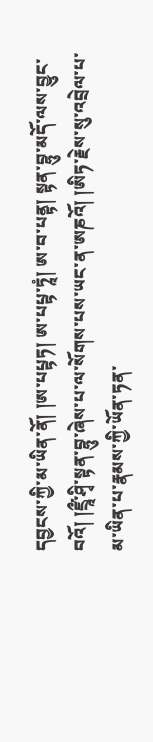དབྱངས་ཀྱི་མ་ཡིན་ནོ། །ཨ་པཔྟཏ། ཨ་པཔྟ་ཏཱཾ། ཨ་བ་པནྟ། སྟན་བྷུ་མདོ་ལས་བྱུང་བའོ། །ཛྲཱྀ་ཤྭི་སྟན་བྷུ་ཞེས་པ་ལ་སོགས་པས་ཡང་ན་ཨཎའོ། །ཨིཏ་རྗེས་སུ་འབྲེལ་པ་མ་ཡིན་པ་རྣམས་ཀྱི་ཡོན་ཏན་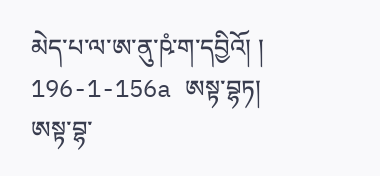མེད་པ་ལ་ཨ་ནུ་ཥཾ་ག་དབྱིའོ། ། 196-1-156a ཨསྟ་བྷཏ། ཨསྟ་བྷ་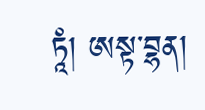ཏཱཾ། ཨསྟ་བྷན།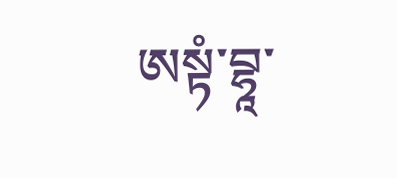ཨསྟཾ་བྷཱ་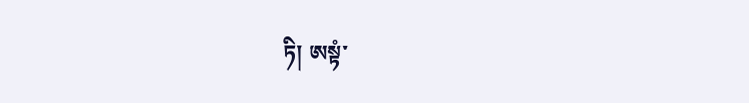ཏི། ཨསྟཾ་